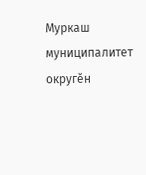Муркаш муниципалитет округĕн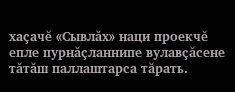хаçачĕ «Сывлăх» наци проекчĕ епле пурнăçланнипе вулавçăсене тăтăш паллаштарса тăрать.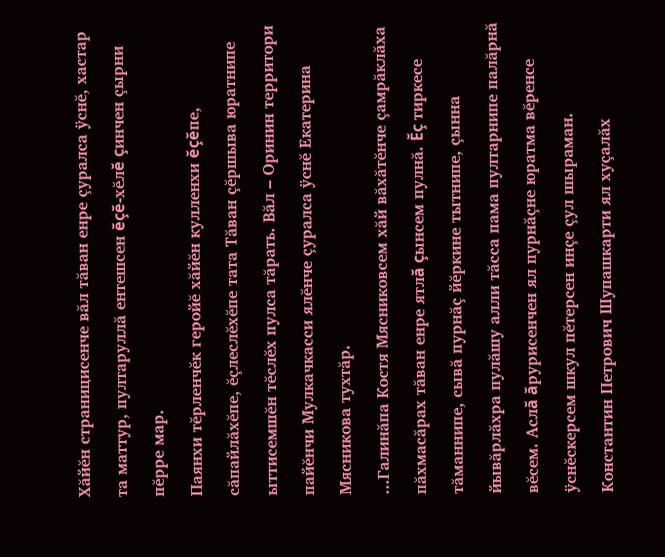Хăйĕн страницисенче вăл тăван енре çуралса ÿснĕ, хастар та маттур, пултаруллă ентешсен ĕçĕ-хĕлĕ çинчен çырни пĕрре мар.
Паянхи тĕрленчĕк геройĕ хăйĕн кулленхи ĕçĕпе, сăпайлăхĕпе, ĕçлеслĕхĕпе тата Тăван çĕршыва юратнипе ыттисемшĕн тĕслĕх пулса тăрать. Вăл – Оринин территори пайĕнчи Мулкачкасси ялĕнче çуралса ÿснĕ Екатерина Мясникова тухтăр.
...Галинăпа Костя Мясниковсем хăй вăхăтĕнче çамрăклăха пăхмасăрах тăван енре ятлă çынсем пулнă. Ĕç тиркесе тăманнипе, сывă пурнăç йĕркине тытнипе, çынна йывăрлăхра пулăшу алли тăсса пама пултарнипе палăрнă вĕсем. Аслă ăрурисенчен ял пурнăçне юратма вĕренсе ÿснĕскерсем шкул пĕтерсен инçе çул шыраман. Константин Петрович Шупашкарти ял хуçалăх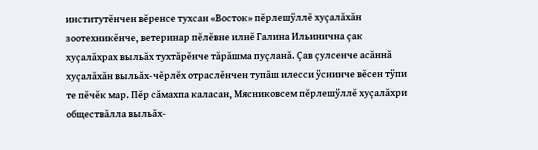институтĕнчен вĕренсе тухсан «Восток» пĕрлешÿллĕ хуçалăхăн зоотехникĕнче, ветеринар пĕлĕвне илнĕ Галина Ильинична çак хуçалăхрах выльăх тухтăрĕнче тăрăшма пуçланă. Çав çулсенче асăннă хуçалăхăн выльăх-чĕрлĕх отраслĕнчен тупăш илесси ÿснинче вĕсен тÿпи те пĕчĕк мар. Пĕр сăмахпа каласан, Мясниковсем пĕрлешÿллĕ хуçалăхри обществăлла выльăх-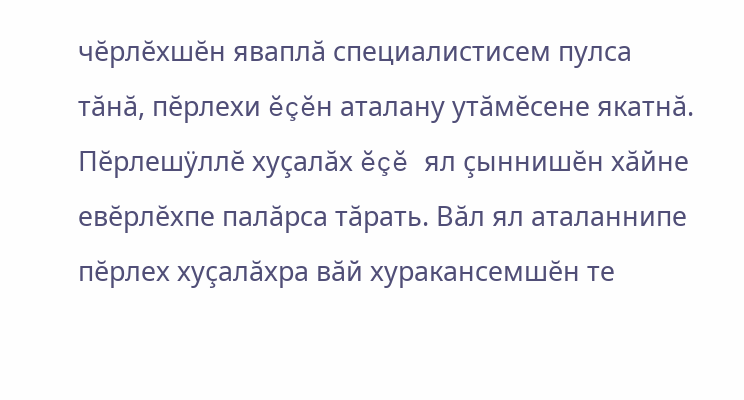чĕрлĕхшĕн яваплă специалистисем пулса тăнă, пĕрлехи ĕçĕн аталану утăмĕсене якатнă. Пĕрлешÿллĕ хуçалăх ĕçĕ ял çыннишĕн хăйне евĕрлĕхпе палăрса тăрать. Вăл ял аталаннипе пĕрлех хуçалăхра вăй хуракансемшĕн те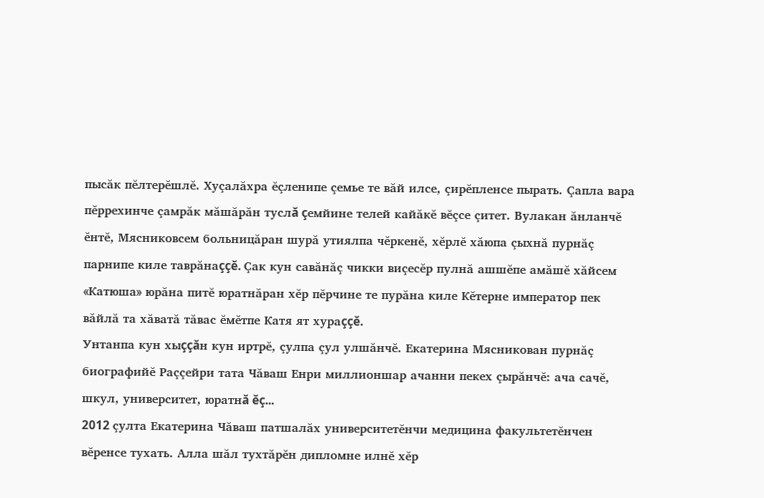пысăк пĕлтерĕшлĕ. Хуçалăхра ĕçленипе çемье те вăй илсе, çирĕпленсе пырать. Çапла вара пĕррехинче çамрăк мăшăрăн туслă çемйине телей кайăкĕ вĕçсе çитет. Вулакан ăнланчĕ ĕнтĕ, Мясниковсем больницăран шурă утиялпа чĕркенĕ, хĕрлĕ хăюпа çыхнă пурнăç парнипе киле таврăнаççĕ. Çак кун савăнăç чикки виçесĕр пулнă ашшĕпе амăшĕ хăйсем «Катюша» юрăна питĕ юратнăран хĕр пĕрчине те пурăна киле Кĕтерне император пек вăйлă та хăватă тăвас ĕмĕтпе Катя ят хураççĕ.
Унтанпа кун хыççăн кун иртрĕ, çулпа çул улшăнчĕ. Екатерина Мясникован пурнăç биографийĕ Раççейри тата Чăваш Енри миллионшар ачанни пекех çырăнчĕ: ача сачĕ, шкул, университет, юратнă ĕç...
2012 çулта Екатерина Чăваш патшалăх университетĕнчи медицина факультетĕнчен вĕренсе тухать. Алла шăл тухтăрĕн дипломне илнĕ хĕр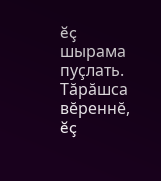ĕç шырама пуçлать. Тăрăшса вĕреннĕ, ĕç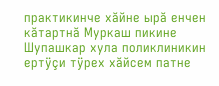практикинче хăйне ырă енчен кăтартнă Муркаш пикине Шупашкар хула поликлиникин ертÿçи тÿрех хăйсем патне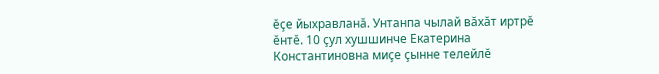ĕçе йыхравланă. Унтанпа чылай вăхăт иртрĕ ĕнтĕ. 10 çул хушшинче Екатерина Константиновна миçе çынне телейлĕ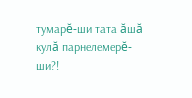тумарĕ-ши тата ăшă кулă парнелемерĕ-ши?!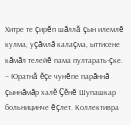Хитре те çирĕп шăллă çын илемлĕ кулма, уçăмлă калаçма, ыттисене кăмăл телейĕ пама пултарать-çке.
– Юратнă ĕçе чунĕпе парăннă çыннăмăр халĕ Çĕнĕ Шупашкар больницинче ĕçлет. Коллективра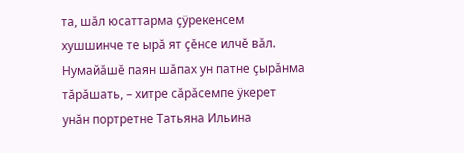та, шăл юсаттарма çÿрекенсем хушшинче те ырă ят çĕнсе илчĕ вăл. Нумайăшĕ паян шăпах ун патне çырăнма тăрăшать, – хитре сăрăсемпе ÿкерет унăн портретне Татьяна Ильина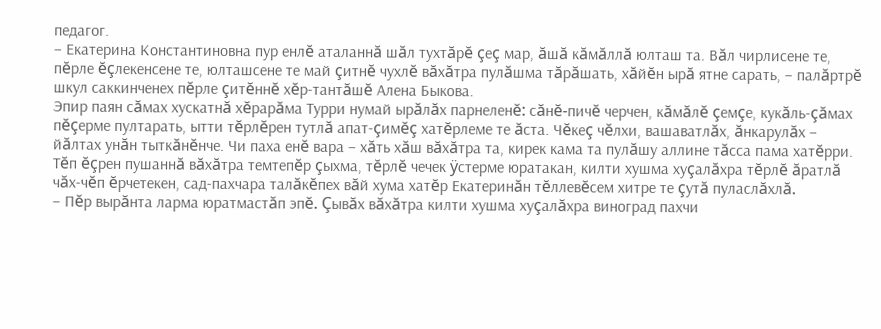педагог.
– Екатерина Константиновна пур енлĕ аталаннă шăл тухтăрĕ çеç мар, ăшă кăмăллă юлташ та. Вăл чирлисене те, пĕрле ĕçлекенсене те, юлташсене те май çитнĕ чухлĕ вăхăтра пулăшма тăрăшать, хăйĕн ырă ятне сарать, – палăртрĕ шкул саккинченех пĕрле çитĕннĕ хĕр-тантăшĕ Алена Быкова.
Эпир паян сăмах хускатнă хĕрарăма Турри нумай ырăлăх парнеленĕ: сăнĕ-пичĕ черчен, кăмăлĕ çемçе, кукăль-çăмах пĕçерме пултарать, ытти тĕрлĕрен тутлă апат-çимĕç хатĕрлеме те ăста. Чĕкеç чĕлхи, вашаватлăх, ăнкарулăх – йăлтах унăн тыткăнĕнче. Чи паха енĕ вара – хăть хăш вăхăтра та, кирек кама та пулăшу аллине тăсса пама хатĕрри.
Тĕп ĕçрен пушаннă вăхăтра темтепĕр çыхма, тĕрлĕ чечек ÿстерме юратакан, килти хушма хуçалăхра тĕрлĕ ăратлă чăх-чĕп ĕрчетекен, сад-пахчара талăкĕпех вăй хума хатĕр Екатеринăн тĕллевĕсем хитре те çутă пуласлăхлă.
– Пĕр вырăнта ларма юратмастăп эпĕ. Çывăх вăхăтра килти хушма хуçалăхра виноград пахчи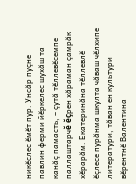никĕслес ĕмĕт пур. Унсăр пуçне павлин ферми йĕркелес шухăш та канăç памасть, – çутă тĕллевĕсемпе паллаштарчĕ ĕçрен хăраман çамрăк хĕрарăм. Екатеринăна тĕллевлĕ ĕçлесе пурăнма шкулта чăваш чĕлхипе литератури, тăван ен культури вĕрентнĕ Валентина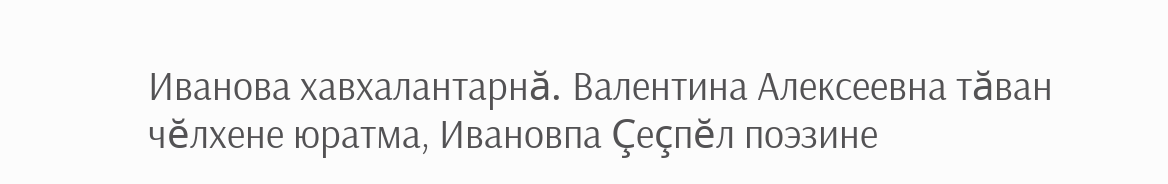Иванова хавхалантарнă. Валентина Алексеевна тăван чĕлхене юратма, Ивановпа Çеçпĕл поэзине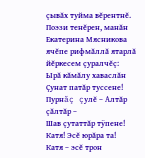çывăх туйма вĕрентнĕ. Поэзи тенĕрен, манăн Екатерина Мясникова ячĕпе рифмăллă ятарлă йĕркесем çуралчĕç:
Ырă кăмăлу хаваслăн
Çунат патăр туссене!
Пурнăç çулĕ – Алтăр çăлтăр –
Шав çутаттăр тÿпене!
Катя! Эсĕ юрăра та!
Катя – эсĕ трон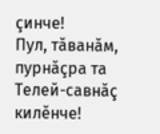çинче!
Пул, тăванăм, пурнăçра та
Телей-савнăç килĕнче!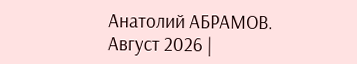Анатолий АБРАМОВ.
Август 2026 |